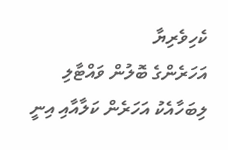ކެހިވެރިޔާ
އަހަރެންގެ ބޮލުން ވައްޓާލި ލިބަހާއެކު އަހަރެން ކަލާއާއި އިނީ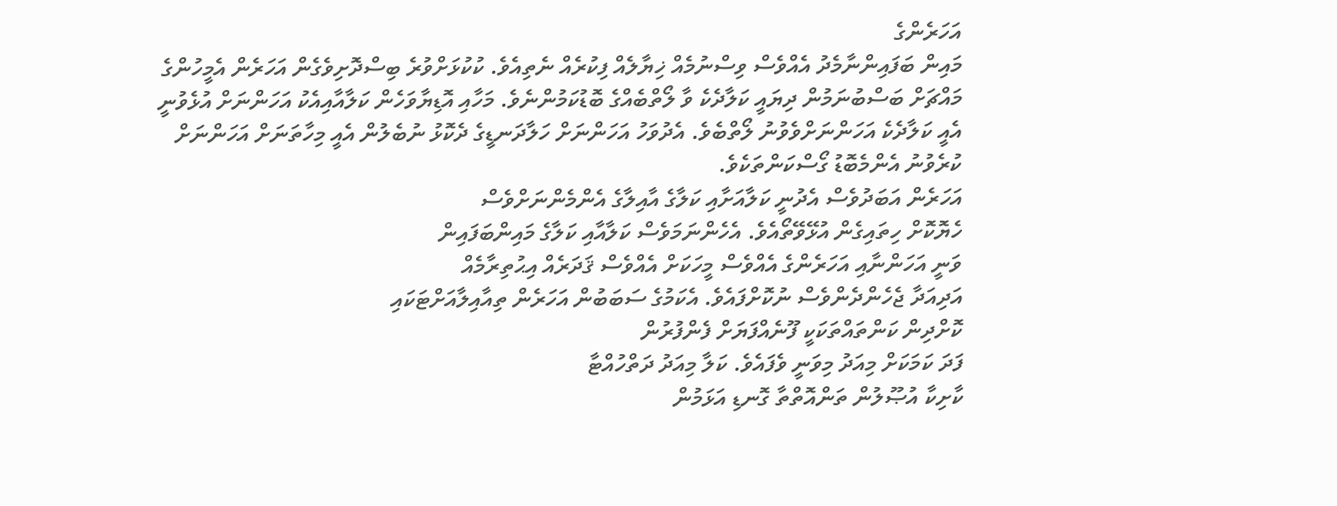އަހަރެންގެ
މައިން ބަފައިންނާމެދު އެއްވެސް ވިސްނުމެއް ޚިޔާލެއް ފިކުރެއް ނެތިއެވެ. ކުކުޅަށްވުރެ ބިސްދޮށިވެގެން އަހަރެން އެމީހުންގެ
މައްޗަށް ބަސްބުނަމުން ދިޔައީ ކަލާދެކެ ވާ ލޯތްބެއްގެ ބޮޑުކަމުންނެވެ. މަހާއި އޮޑިޔާވަހެން ކަލާއާއިއެކު އަހަންނަށް އުޅެވުނީ
އެއީ ކަލާދެކެ އަހަންނަށްވެވުނު ލޯތްބެވެ. އެދުވަހު އަހަންނަށް ހަލާދަނޑީގެ ދެކޮޅު ނުބެލުން އެއީ މިހާތަނަށް އަހަންނަށް
ކުރެވުނު އެންމެބޮޑު ގޯސްކަންތަކެވެ.
އަހަރެން އަބަދުވެސް އެދުނީ ކަލާއަށާއި ކަލާގެ އާއިލާގެ އެންމެންނަށްވެސް
ހެޔޮކޮށް ހިތައިގެން އުޅޭވޭތޯއެވެ. އެހެންނަމަވެސް ކަލާއާއި ކަލާގެ މައިންބަފައިން
ވަނީ އަހަންނާއި އަހަރެންގެ އެއްވެސް މީހަކަށް އެއްވެސް ޤަދަރެއް އިޙުތިރާމެއް
އަދިއަދާ ޖެހެންދެންވެސް ނުކޮށްފައެވެ. އެކަމުގެ ސަބަބުން އަހަރެން ތިއާއިލާއަށްޓަކައި
ކޮށްދިން ކަންތައްތަކަކީ ފޫނެއްފަޔަށް ފެންފުރުން
ފަދަ ކަމަކަށް މިއަދު މިވަނީ ވެފައެވެ. ކަލާ މިއަދު ދަތްހުއްޓާ
ކާށިކާ އުޞޫލުން ތަންއޮތްތާ ގޮނޑި އަޅަމުން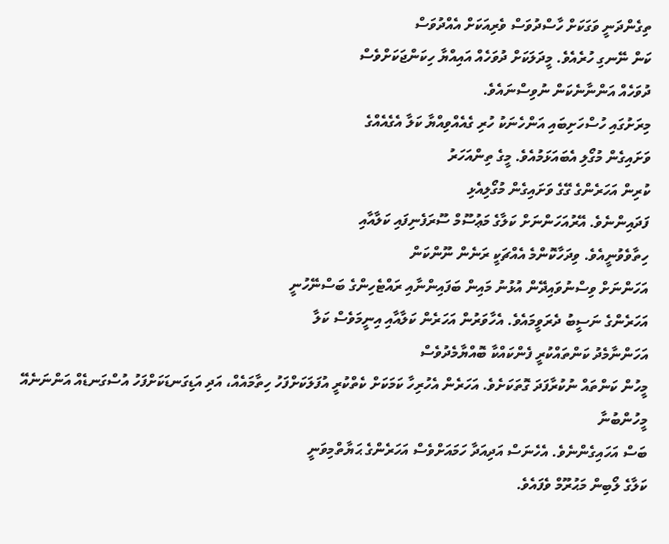ތިގެންދަނީ ވަގަކަށް ހާސްދުވަސް ވެރިއަކަށް އެއްދުވަސް
ކަން ނޭނގި ހުރެއެވެ. މީދަލަކަށް ދުވަހެއް އައިއްޔާ ހިކަންޖަކަށްވެސް
ދުވަހެއް އަންނާނެކަން ނުވިސްނައެވެ.
މިރަށުގައި ހުސްހަށިބައި އަންހެނަކު ހުރި ގެއެއްވިއްޔާ ކަލާ އެގެއެއްގެ
ވަށައިގެން މުގޯލި އެބައަޅަމުއެވެ. މީގެ ތިންއަހަރު
ކުރިން އަހަރެންގެ ގޭގެ ވަށައިގެން މުގޯލިއެޅި
ފަދައިންނެވެ. އޭރުއަހަންނަށް ކަލާގެ މަޢުސޫމް ސޫރަފެނިފައި ކަލާއާއި
ހިތާވެވުނީއެވެ. ވިދަހާކޮންމެ އެއްޗަކީ ރަނެން ނޫންކަން
އަހަންނަށް ވިސްނުވައިދޭން އުޅުނު މައިން ބަފައިންނާއި ރައްޓެހިންގެ ބަސްނޭހުނީ
އަހަރެންގެ ނަސީބު ދެރަވީމައެވެ. އެހާވަރުން އަހަރެން ކަލާއާއި އިނީމަވެސް ކަލާ
އަހަންނާމެދު ކަންތައްކުރީ ފެންކައްކާ ބޮއްޔާމެދުވެސް
މީހުން ކަންތައް ނުކުރާފަދަ ގޮތަކަށެވެ. އަހަރެން އެހުރިހާ ކަމަކަށް ކެތްކުރީ އުފަލަކަށްފަހު ހިތާމައެއް، އަދި އަޑިގަނޑަކަށްފަހު އުސްގަނޑެއް އަންނަނެއޭ މީހުންބުނާ
ބަސް އަހައިގެންނެވެ. އެހެނަސް އަދިއަދާ ހަމައަށްވެސް އަހަރެންގެ ޙަޔާތްމިވަނީ
ކަލާގެ ލޯބިން މަޙުރޫމް ވެފައެވެ.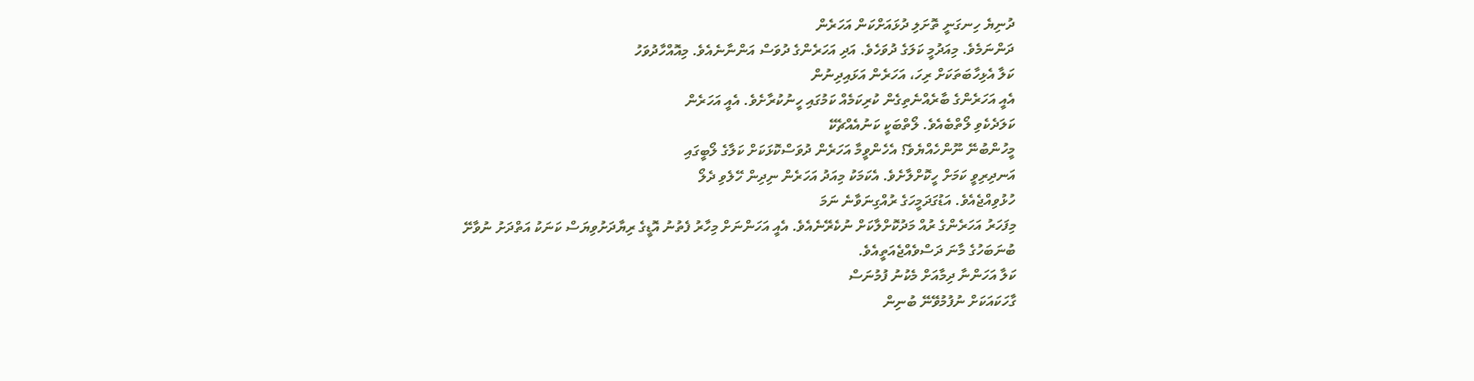ދުނިޔެ ހިނގަނީ ތޮށަލި ދުޅައަށްކަން އަހަރެން
ދަންނަމެވެ. މިއަދުމީ ކަލަގެ ދުވަހެވެ. އަދި އަހަރެންގެ ދުވަސް އަންނާނެއެވެ. މިއޮއްހާދުވަހު
ކަލާ އެޅިހާބަތަކަށް ރިހަ، އަހަރެން އަޅައިދިނުން
އެއީ އަހަރެންގެ ބާރެއްނެތިގެން ކުރިކަމެއް ކަމުގައި ހީނުކުރާށެވެ. އެއީ އަހަރެން
ކަލަދެކެވި ލޯތްބެއެވެ. ލޯތްބަކީ ކަނުއެއްޗެކޭ
މީހުންބުނޭ ނޫންހެއްޔެވެ؟ އެހެންވީމާ އަހަރެން ދުވަސްކޮޅަކަށް ކަލާގެ ލޯބީގައި
އަނދިރިވީ ކަމަށް ހީކޮށްލާށެވެ. އެކަމަކު މިއަދު އަހަރެން ނިދިން ހޭލެވި ދެލޯ
ހުޅުވިއްޖެއެވެ. އަޑުގަދަމީހަގެ ރުއްގިނަވާނެ ނަމަ
މިފަހަރު އަހަރެންގެ ރުއް މަދުކޮށްލާކަށް ނުކެރޭނެއެވެ. އެއީ އަހަންނަށް މިހާރު ފެތުނު އޮޑީގެ ރިޔާދަށުވިޔަސް ކަނަކު އަތްދަށު ނުވާށޭ
ބުނަބަހުގެ މާނަ ދަސްވެއްޖެއަތީއެވެ.
ކަލާ އަހަންނާ ދިމާއަށް މެކުނު ފުމުނަސް
ގާހަކައަކަށް ނުފުމުވޭނޭ ބުނިން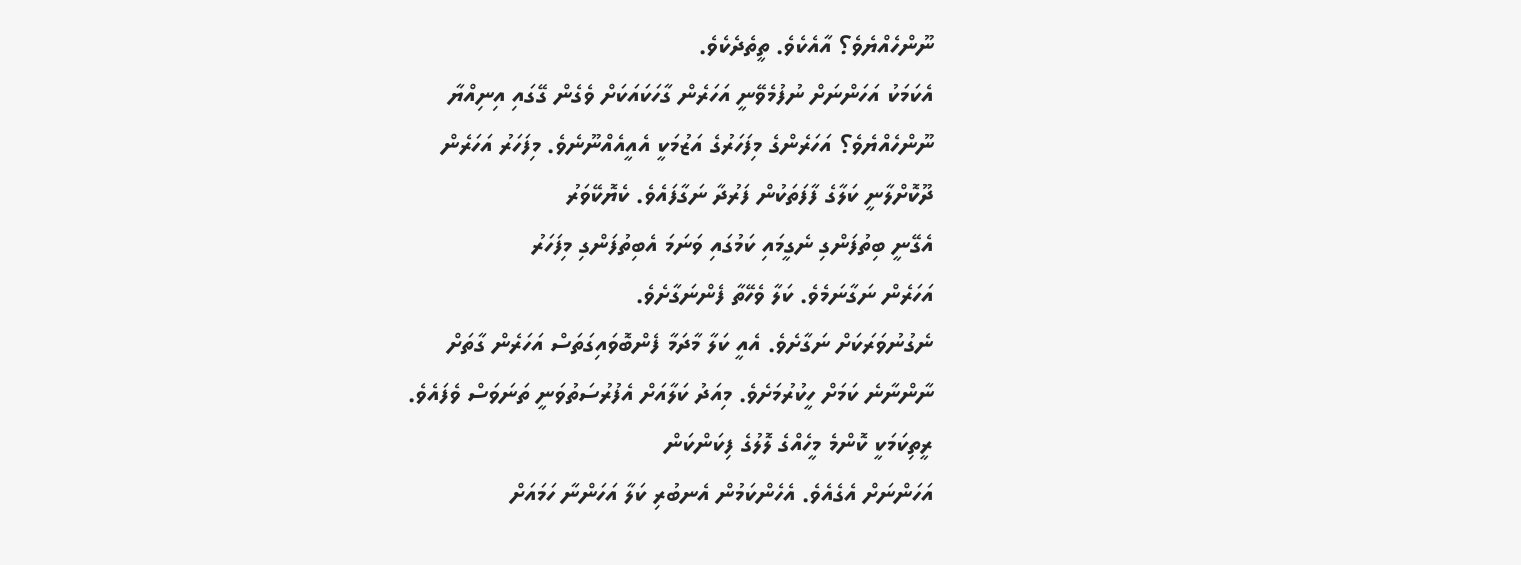ނޫންހެއްޔެވެ؟ އާއެކެވެ. ތީތެދެކެވެ.
އެކަމަކު އަހަންނަށް ނުފުމެވޭނީ އަހަރެން ގާހަކައަކަށް ވެގެން ގޭގައި އިނިއްޔާ
ނޫންހެއްޔެވެ؟ އަހަރެންގެ މިފަހަރުގެ އަޒުމަކީ އެއީއެއްނޫނެވެ. މިފަހަރު އަހަރެން
ދޫކޮށްލާނީ ކަލާގެ ފާފަތަކުން ފަރުދާ ނަގާފައެވެ. ކެޔޮކޭވަރު
އެގޭނީ ބިތުފަންގި ނެގީމައި ކަމުގައި ވަނަމަ އެބިތުފަންގި މިފަހަރު
އަހަރެން ނަގާނަމެވެ. ކަލާ ވެހޭތާ ފެންނަގާށެވެ.
ނެގުނުވަރަކަށް ނަގާށެވެ. އެއީ ކަލާ މާދަމާ ފެންބޮވައިގަތަސް އަހަރެން ގާތަށް
ނާންނާނެ ކަމަށް ހީކުރުމަށެވެ. މިއަދު ކަލާއަށް އެފުރުސަތުވަނީ ތަނަވަސް ވެފައެވެ.
ރީތިކަމަކީ ކޮންމެ މީހެއްގެ ލޮލުގެ ފިކަންކަން
އަހަންނަށް އެގެއެވެ. އެހެންކަމުން އެނބުރި ކަލާ އަހަންނާ ހަމައަށް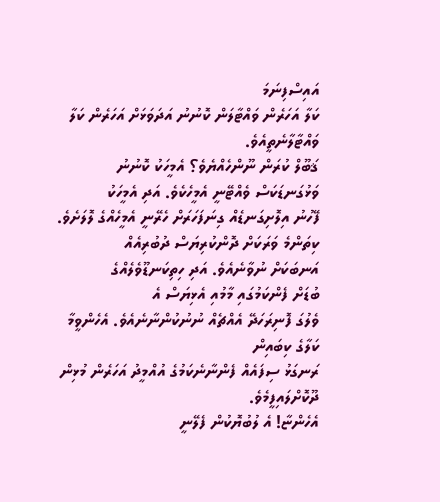އައިސްފިނަމަ
ކަލާ އަހަރެން ވައްޓާލަން ކޮނުނު އަދަވަޅަށް އަހަރެން ކަލާ ވައްޓާލާނެތީއެވެ.
ޤަބޫލް ކުރަން ނޫންހެއްޔެވެ؟ އެމީހަކު ކޮނުނު
ވަޅުގަނޑަކަސް ވެއްޓޭނީ އެމީހެކެވެ. އަދި އެމީހަކު
ފޭހުނު އިލޮށިގަނޑެއް ގިނަފަހަރަށް ހެރޭނީ އެމީހެއްގެ ލޮލަށެވެ.
ކިތަންމެ ވަރަކަށް ދޮންކުރިޔަސް ދުބުރިއެއް
އަނބަކަށް ނުވާނެއެވެ. އަދި ހިތިކަނޑޫވެލެއްގެ
ބުޑަށް ފެންކަމުގައި މާމުއި އެޅިޔަސް އެ
ވެލުގަ ފޮނިރަހަދޭ އެއްޗެއް ނުނުކުންނާނެއެވެ. އެހެންވީމާ ކަލާގެ ކިބައިން
ރަނގަޅު ސިފައެއް ފެންނާނެކަމުގެ އުއްމީދު އަހަރެން މުޅިން ދޫކޮށްލައިފީމެވެ.
އެހެންޏާ! އެ ލުބުޔޮކުން ފެލޭނީ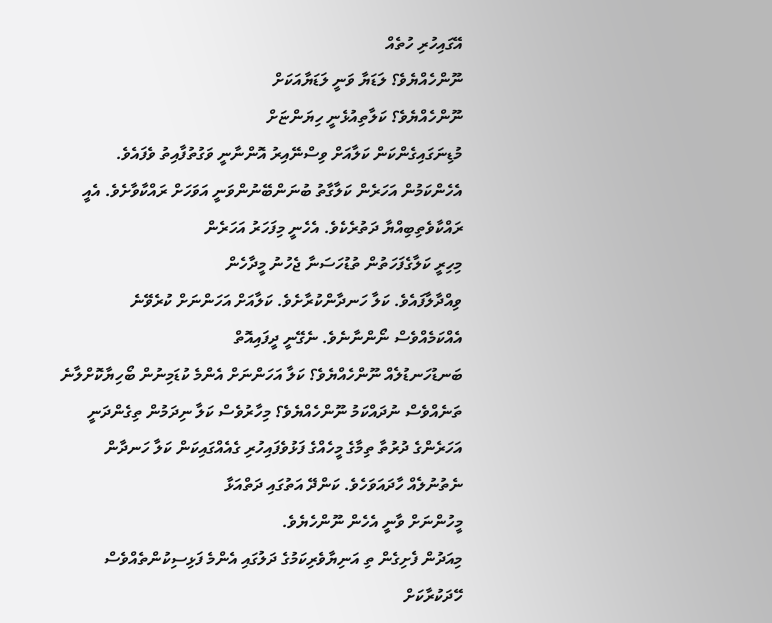އޭގައިހުރި ހުތެއް
ނޫންހެއްޔެވެ؟ ލަޑަޔާ ވަނީ ލަޑަޔާއަކަށް
ނޫންހެއްޔެވެ؟ ކަލާތިއުޅެނީ ހިޔަންޏަށް
މުޑިނަގައިގެންކަން ކަލާއަށް ވިސްނޭއިރު އޮންނާނީ ވަގުތުފާއިތު ވެފައެވެ.
އެހެންކަމުން އަހަރެން ކަލާގާތު ބުނަންބޭނުންވަނީ އަވަހަށް ރައްކާވާށެވެ. އެއީ ރައްކާވެތިބިއްޔާ ދަތުރެކެވެ. އެހެނީ މިފަހަރު އަހަރެން
މިހިރީ ކަލާގެފަހަތުން ތުޑުހަސަނާ ޖެހުނު މީދާހެން
ވިއްދާލާފައެވެ. ކަލާ ހަނދާންކުރާށެވެ. ކަލާއަށް އަހަންނަށް ކުރެވޭނެ
އެއްކަމެއްވެސް ނޯންނާނެވެ. ނެގޭނީ ދީފައިއޮތް
ބަނޑުހަނޑުލެއް ނޫންހެއްޔެވެ؟ ކަލާ އަހަންނަށް އެންމެ ކުޑަމިނުން ބޯހިޔާކޮށްލާނެ
ތަނެއްވެސް ނުދައްކަމު ނޫންހެއްޔެވެ؟ މިހާރުވެސް ކަލާ ނިދަމުން ތިގެންދަނީ
އަހަރެންގެ ދުރުތާ ތިމާގެ މީހެއްގެ ފަޅުވެފައިހުރި ގެއެއްގައިކަން ކަލާ ހަނދާން
ނެތުނުލެއް ހާދައަވަހެވެ. ކަންދޭ އަތުގައި ދަތްއަޅާ
މީހުންނަށް ވާނީ އެހެން ނޫންހެޔެވެ.
މިއަދުން ފެށިގެން ތި އަނިޔާވެރިކަމުގެ ދަލުގައި އެންމެ ފަޅިސިކުންތެއްވެސް
ހޭދަކުރާކަށް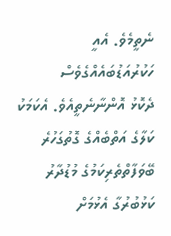ނެތީމެވެ. އެއީ ހަކުރުއަޑުބައެއްގެވެސް
ދެކޮޅު އޮންނާނެތީއެވެ. އެކަމަކު ކަލާގެ އަތްބެއްގެ ގޮތުގަހުރެ
ބޭވަފާތްތެރިކަމުގެ މުޑުދާރު ކަޅުބުރުގާ އެޅުމަށް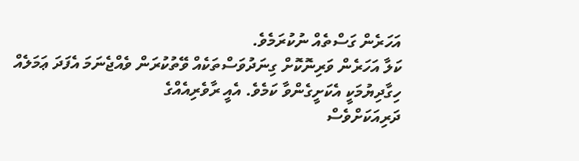އަހަރެން ގަސްތެއް ނުކުރަމެވެ.
ކަލާ އަހަރެން ވަރިނޮކޮށް ގިނަދުވަސްތަކެއް ވޭތުކުރަން ވެއްޖެނަމަ އެފަދަ ޢަމަލެއް
ހިގާދިޔުމަކީ އެކަށީގެންވާ ކަމެވެ. އެއީ ރާވެރިއެއްގެ
ދަރިއަކަށްވެސް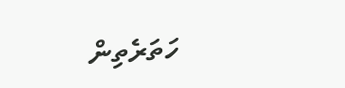ހަތަރެތިން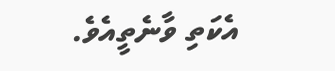އެކަތި ވާނެތީއެވެ.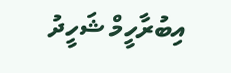އިބުރާހީމް ޝަހީދު